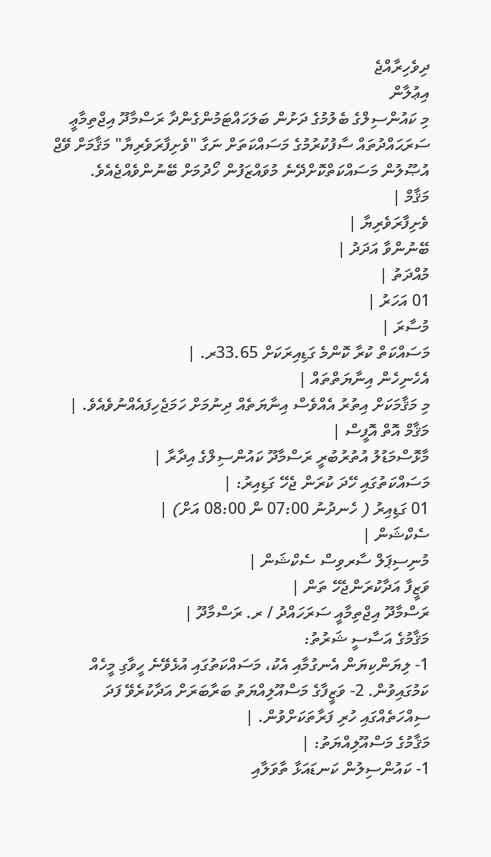ދިވެހިރާއްޖެ
އިޢުލާން
މި ކައުންސިލްގެ ބެލުމުގެ ދަށުން ބަލަހައްޓަމުންގެންދާ ރަސްމާދޫ އިޖްތިމާޢީ ސަރަޙައްދުތައް ސާފުކުރުމުގެ މަސައްކަތަށް ނަގާ "ވެށިފާރަވެރިޔާ" މަޤާމަށް ވޭޖް އުޞޫލުން މަސައްކަތްކޮށްދޭނެ މުވައްޒަފުން ހޯދުމަށް ބޭނުންވެއްޖެއެވެ.
މަޤާމް |
ވެށިފާރަވެރިޔާ |
ބޭނުންވާ އަދަދު |
މުއްދަތު |
01 އަހަރު |
މުސާރަ |
މަސައްކަތް ކުރާ ކޮންމެ ގަޑިއިރަކަށް 33.65ރ. |
އެހެނިހެން އިނާޔަތްތައް |
މި މަޤާމަކަށް އިތުރު އެއްވެސް އިނާޔަތެއް ދިނުމަށް ހަމަޖެހިފައެއްނުވެއެވެ. |
މަޤާމް އޮތް އޮފީސް |
މާޅޮސްމަޑުލު އުތުރުބުރީ ރަސްމާދޫ ކައުންސިލްގެ އިދާރާ |
މަސައްކަތުގައި ހޭދަ ކުރަން ޖެހޭ ގަޑިއިރު: |
01 ގަޑިއިރު ( ހެނދުނު 07:00 ން 08:00 އަށް) |
ސެކްޝަން |
މުނިސިޕަލް ސާރވިސް ސެކްޝަން |
ވަޒީފާ އަދާކުރަންޖެހޭ ތަން |
ރަސްމާދޫ އިޖްތިމާއީ ސަރަހައްދު / ރ. ރަސްމާދޫ |
މަޤާމުގެ އަސާސީ ޝަރުތު:
1- ލިޔަންކިޔަން އެނގުމާއި އެކު، މަސައްކަތުގައި އުޅެވޭނެ ހީވާގި މީހެއް ކަމުގައިވުން. 2- ވަޒީފާގެ މަސްއޫލިއްޔަތު ބަރާބަރަށް އަދާކުރެވޭ ފަދަ ސިއްހަތެއްގައި ހުރި ފަރާތަކަށްވުން. |
މަޤާމުގެ މަސްއޫލިއްޔަތު: |
1- ކައުންސިލުން ކަނޑައަޅާ ތާވަލާއި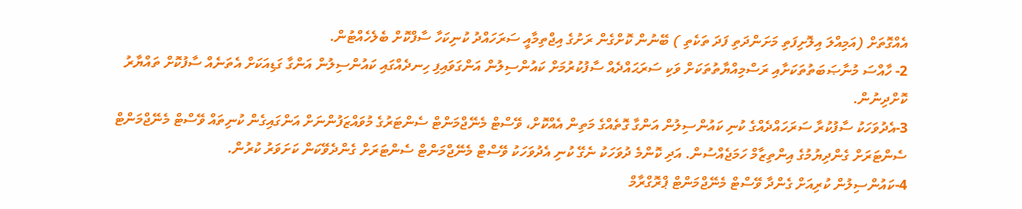އެއްގޮތަށް (އަމިއްލަ އިލޮށިފަތި މަށަންދަތި ފަދަ ތަކެތި ) ބޭނުން ކޮށްގެން ރަށުގެ އިޖްތިމާއީ ސަރަހައްދު ކުނިކަހާ ސާފްކޮށް ބެލެހެއްޓުން.
2- ހާއްސަ މުނާޞަބަތުތަކަށާއި ރަސްމިއްޔާތުތަކަށް ވަކި ސަރަޙައްދެއް ސާފުކުރުމަށް ކައުންސިލުން އަންގަވައިފި ހިނދެއްގައި ކައުންސިލުން އަންގާ ގަޑިއަކަށް އެތަނެއް ސާފުކޮށް ތައްޔާރު ކޮށްދިނުން.
3-އެދުވަހަކު ސާފުކުރާ ސަރަހައްދެއްގެ ކުނި ކައުންސިލުން އަންގާ ގޮތެއްގެ މަތިން އެއްކޮށް، ވޭސްޓް މެނޭޖްމަންޓް ސެންޓަރުގެ މުވައްޒަފުންނަށް އަންގައިގެން ކުނިތައް ވޭސްޓް މެނޭޖްމަންޓް ސެންޓަރަށް ގެންދިޔުމުގެ އިންތިޒާމް ހަމަޖެއްސުން. އަދި ކޮންމެ ދުވަހަކު ނެގޭ ކުނި އެދުވަހަކު ވޭސްޓް މެނޭޖްމަންޓް ސެންޓަރަށް ގެންދެވޭކަން ކަށަވަރު ކުރުން.
4-ކައުންސިލުން ކުރިއަށް ގެންދާ ވޭސްޓް މެނޭޖްމަންޓް ޕްރޮގްރާމް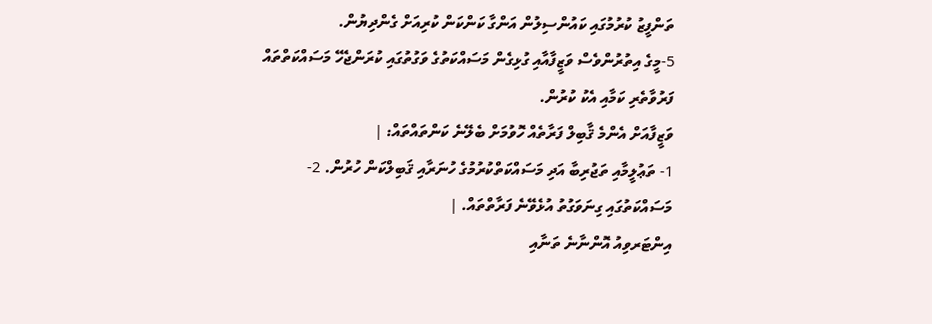ތަންފީޒު ކުރުމުގައި ކައުންސިލުން އަންގާ ކަންކަން ކުރިއަށް ގެންދިޔުން.
5-މީގެ އިތުރުންވެސް ވަޒީފާއާއި ގުޅިގެން މަސައްކަތުގެ ވަގުތުގައި ކުރަންޖެހޭ މަސައްކަތްތައް ފަރުވާތެރި ކަމާއި އެކު ކުރުން.
ވަޒީފާއަށް އެންމެ ޤާބިލް ފަރާތެއް ހޮވުމަށް ބެލޭނެ ކަންތައްތައް: |
1- ތަޢުލީމާއި ތަޖުރިބާ އަދި މަސައްކަތްކުރުމުގެ ހުނަރާއި ޤަބިލްކަން ހުރުން. 2- މަސައްކަތުގައި ގިނަވަގުތު އުޅެވޭނެ ފަރާތްތައް. |
އިންޓަރވިއު އޮންނާނެ ތަނާއި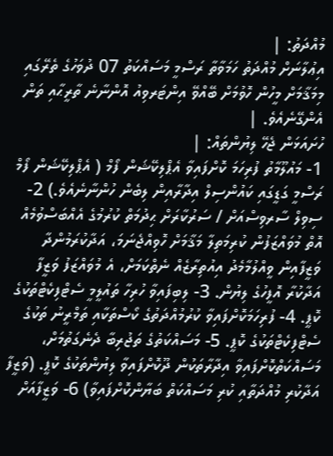މުއްދަތު: |
އިޢުލާނަށް މުއްދަތު ހަމަވާތާ ރަސްމީ މަސައްކަތު 07 ދުވަހުގެ ތެރޭގައި މިމަޤާމަށް މީހުން ހޮވުމަށް ބޭއްވޭ އިންޓަރވިއު އޮންނާނެ ތާރީޙާއި ތަން އެންގޭނެއެވެ. |
ހުށައަޅަން ޖެހޭ ލިޔުންތައް: |
1- މައުލޫމާތު ފުރިހަމަ ކޮށްފައިވާ އެޕްލިކޭޝަން ފޯމް ( އެޕްލިކޭޝަން ފޯމް ރަސްމީ ގަޑީގައި ކައުންސިލް އިދާރާއިން ލިބެން ހުންނާނެއެވެ.) 2- ސިވިލް ސާރވިސްއަށް / ސަރުކާރަށް ޙިދުމަތް ކުރުމުގެ އެއްބަސްވުމެއް އޮތް މުވައްޒަފުން ކުރިމަތިލާ މަޤާމަށް ހޮވިއްޖެނަމަ، އަދާކުރަމުންދާ ވަޒީފާއިން ވީއްލުމާމެދު އިއުތިރާޒެއް ނެތްކަމަށް، އެ މުވައްޒަފު ވަޒީފާ އަދާކުރާ އޮފީހުގެ ލިޔުން. 3- ލިބިފައިވާ ހުރިހާ ތައުލީމީ ސެޓްފިކެޓްތަކުގެ ކޮޕީ. 4- ފުރިހަމަކޮށްފައިވާ ކުރުމުއްދަތުގެ ކޯސްތަކާއި ތަމްރީނު ތަކުގެ ސެޓްފިކެޓްތަކުގެ ކޮޕީ. 5- މަސައްކަތުގެ ތަޖުރިބާ ދެނެގަތުމަށް، މަސައްކަތްކޮށްފައިވާ އިދާރާތަކުން ދޫކޮށްފައިވާ ލިޔުންތަކުގެ ކޮޕީ. (ވަޒީފާ އަދާކުރި މުއްދަތާއި ކުރި މަސައްކަތް ބަޔާންކޮށްފައިވާ) 6- ވަޒީފާއަށް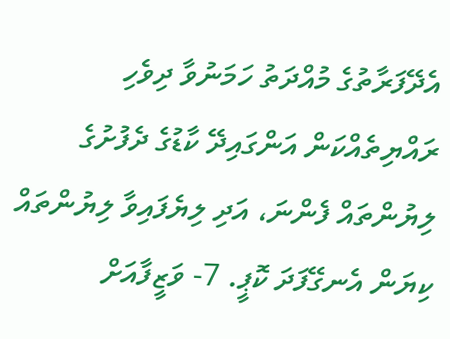އެދޭފަރާތުގެ މުއްދަތު ހަމަނުވާ ދިވެހި ރައްޔިތެއްކަން އަންގައިދޭ ކާޑުގެ ދެފުށުގެ ލިޔުންތައް ފެންނަ، އަދި ލިޔެފައިވާ ލިޔުންތައް ކިޔަން އެނގޭފަދަ ކޮޕީ. 7- ވަޒީފާއަށް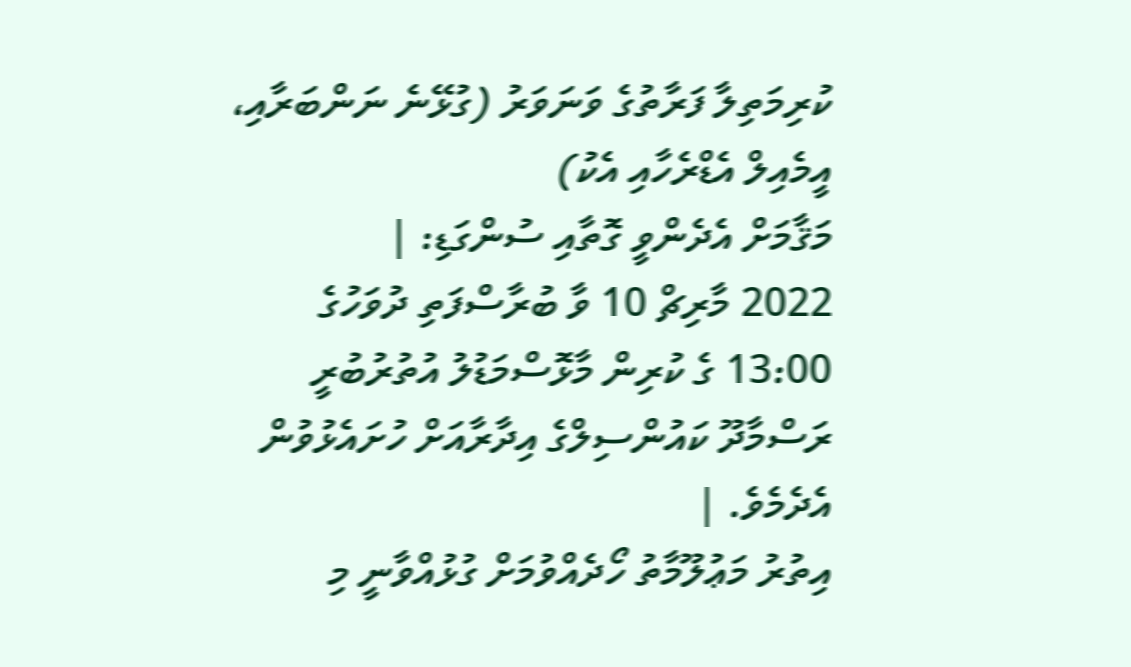ކުރިމަތިލާ ފަރާތުގެ ވަނަވަރު (ގުޅޭނެ ނަންބަރާއި، އީމެއިލް އެޑްރެހާއި އެކު)
މަޤާމަށް އެދެންވީ ގޮތާއި ސުންގަޑި: |
2022 މާރިޗް 10 ވާ ބުރާސްފަތި ދުވަހުގެ 13:00 ގެ ކުރިން މާޅޮސްމަޑުލު އުތުރުބުރީ ރަސްމާދޫ ކައުންސިލްގެ އިދާރާއަށް ހުށައެޅުވުން އެދެމެވެ. |
އިތުރު މަޢުލޫމާތު ހޯދެއްވުމަށް ގުޅުއްވާނީ މި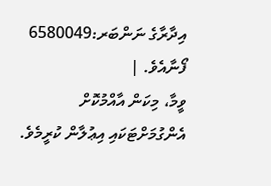އިދާރާގެ ނަންބަރ:6580049 ފޯނާއެވެ. |
ވީމާ، މިކަން އާއްމުކޮށް އެންގުމަށްޓަކައި އިޢުލާން ކުރީމެވެ.